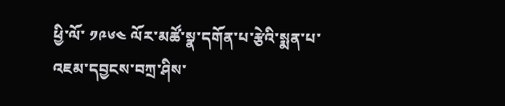ཕྱི་ལོ་ ༡༩༦༤ ལོར་མཚོ་སྣ་དགོན་པ་རྩེའི་སྨན་པ་འཇམ་དབྱངས་བཀྲ་ཤིས་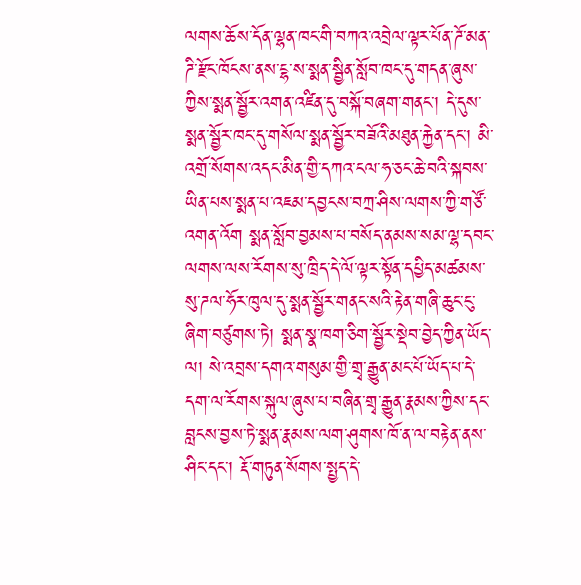ལགས་ཆོས་དོན་ལྷན་ཁང་གི་བཀའ་འབྲེལ་ལྟར་པོན་ཌོ་མན་ཌི་རྫོང་ཁོངས་ནས་ངྷ་ས་སྨན་སྦྱིན་སློབ་ཁང་དུ་གདན་ཞུས་ཀྱིས་སྨན་སྦྱོར་འགན་འཛིན་དུ་བསྐོ་བཞག་གནང་། དེ་དུས་སྨན་སྦྱོར་ཁང་དུ་གསོལ་སྨན་སྦྱོར་བཟོའི་མཐུན་རྐྱེན་དང་། མི་འགྲོ་སོགས་འདང་མིན་གྱི་དཀའ་ངལ་ཧ་ཅང་ཆེ་བའི་སྐབས་ཡིན་པས་སྨན་པ་འཇམ་དབྱངས་བཀྲ་ཤིས་ལགས་ཀྱི་གཙོ་འགན་འོག སྨན་སློབ་བྱམས་པ་བསོད་ནམས་སམ་ལྷ་དབང་ལགས་ལས་རོགས་སུ་ཁྲིད་དེ་ལོ་ལྟར་སྟོན་དཔྱིད་མཚམས་སུ་ཌལ་ཧོར་ཁུལ་དུ་སྨན་སྦྱོར་གནང་སའི་རྟེན་གཞི་ཆུང་ངུ་ཞིག་བཙུགས་ཏེ། སྨན་སྣ་ཁག་ཅིག་སྦྱོར་སྡེབ་བྱེད་ཀྱིན་ཡོད་ལ། སེ་འབྲས་དགའ་གསུམ་གྱི་གྲྭ་རྒྱུན་མང་པོ་ཡོད་པ་དེ་དག་ལ་རོགས་སྐུལ་ཞུས་པ་བཞིན་གྲྭ་རྒྱུན་རྣམས་ཀྱིས་དང་བླངས་བྱས་ཏེ་སྨན་རྣམས་ལག་ཤུགས་ཁོ་ན་ལ་བརྟེན་ནས་ཤིང་དང་། རྡོ་གཏུན་སོགས་སྤྱད་དེ་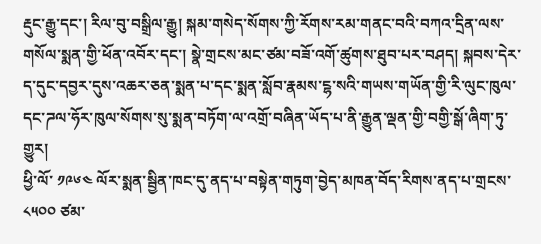རྡུང་རྒྱུ་དང་། རིལ་བུ་བསྒྲིལ་རྒྱུ། སྐམ་གསེད་སོགས་ཀྱི་རོགས་རམ་གནང་བའི་བཀའ་དྲིན་ལས་གསོལ་སྨན་གྱི་ཕོན་འབོར་དང་། སྣེ་གྲངས་མང་ཙམ་བཟོ་འགོ་ཚུགས་ཐུབ་པར་བཤད། སྐབས་དེར་ད་དུང་དབྱར་དུས་འཆར་ཅན་སྨན་པ་དང་སྨན་སློབ་རྣམས་ངྷ་སའི་གཡས་གཡོན་གྱི་རི་ལུང་ཁུལ་དང་ཌལ་ཧོར་ཁུལ་སོགས་སུ་སྨན་བཏོག་ལ་འགྲོ་བཞིན་ཡོད་པ་ནི་རྒྱུན་ལྡན་གྱི་བགྱི་སྒོ་ཞིག་ཏུ་གྱུར།
ཕྱི་ལོ་ ༡༩༦༤ ལོར་སྨན་སྦྱིན་ཁང་དུ་ནད་པ་བསྟེན་གཏུག་བྱེད་མཁན་བོད་རིགས་ནད་པ་གྲངས་ ༨༥༠༠ ཙམ་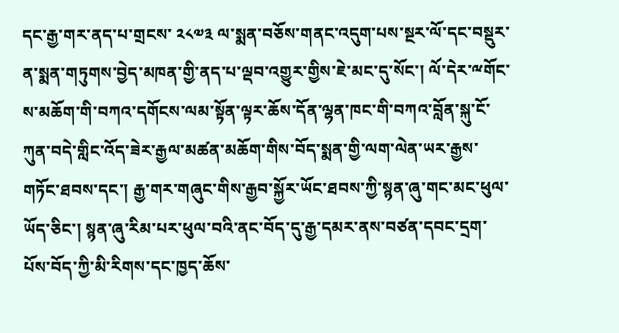དང་རྒྱ་གར་ནད་པ་གྲངས་ ༢༨༧༣ ལ་སྨན་བཅོས་གནང་འདུག་པས་སྔར་ལོ་དང་བསྡུར་ན་སྨན་གཏུགས་བྱེད་མཁན་གྱི་ནད་པ་ལྡབ་འགྱུར་གྱིས་ཇེ་མང་དུ་སོང་། ལོ་དེར་ྋགོང་ས་མཆོག་གི་བཀའ་དགོངས་ལམ་སྟོན་ལྟར་ཆོས་དོན་ལྷན་ཁང་གི་བཀའ་བློན་སྐུ་ངོ་ཀུན་བདེ་གླིང་འོད་ཟེར་རྒྱལ་མཚན་མཆོག་གིས་བོད་སྨན་གྱི་ལག་ལེན་ཡར་རྒྱས་གཏོང་ཐབས་དང་། རྒྱ་གར་གཞུང་གིས་རྒྱབ་སྐྱོར་ཡོང་ཐབས་ཀྱི་སྙན་ཞུ་གང་མང་ཕུལ་ཡོད་ཅིང་། སྙན་ཞུ་རིམ་པར་ཕུལ་བའི་ནང་བོད་དུ་རྒྱ་དམར་ནས་བཙན་དབང་དྲག་པོས་བོད་ཀྱི་མི་རིགས་དང་ཁྱད་ཆོས་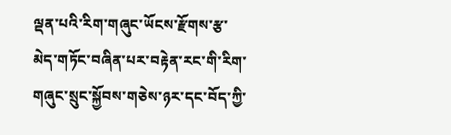ལྡན་པའི་རིག་གཞུང་ཡོངས་རྫོགས་རྩ་མེད་གཏོང་བཞིན་པར་བརྟེན་རང་གི་རིག་གཞུང་སྲུང་སྐྱོབས་གཅེས་ཉར་དང་བོད་ཀྱི་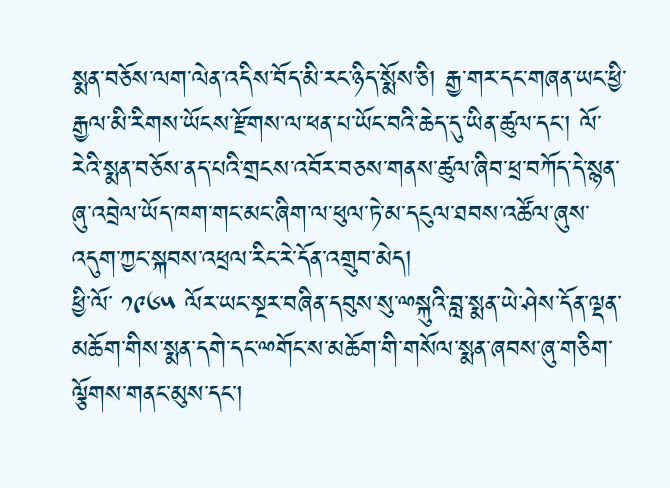སྨན་བཅོས་ལག་ལེན་འདིས་བོད་མི་རང་ཉིད་སྨོས་ཅི། རྒྱ་གར་དང་གཞན་ཡང་ཕྱི་རྒྱལ་མི་རིགས་ཡོངས་རྫོགས་ལ་ཕན་པ་ཡོང་བའི་ཆེད་དུ་ཡིན་ཚུལ་དང་། ལོ་རེའི་སྨན་བཅོས་ནད་པའི་གྲངས་འབོར་བཅས་གནས་ཚུལ་ཞིབ་ཕྲ་བཀོད་དེ་སྙན་ཞུ་འབྲེལ་ཡོད་ཁག་གང་མང་ཞིག་ལ་ཕུལ་ཏེ་མ་དངུལ་ཐབས་འཚོལ་ཞུས་འདུག་ཀྱང་སྐབས་འཕྲལ་རིང་རེ་དོན་འགྲུབ་མེད།
ཕྱི་ལོ་ ༡༩༦༥ ལོར་ཡང་སྔར་བཞིན་དབུས་སུ་ྋསྐུའི་བླ་སྨན་ཡེ་ཤེས་དོན་ལྡན་མཆོག་གིས་སྨན་དགེ་དང་ྋགོང་ས་མཆོག་གི་གསོལ་སྨན་ཞབས་ཞུ་གཅིག་ལྕོགས་གནང་མུས་དང་།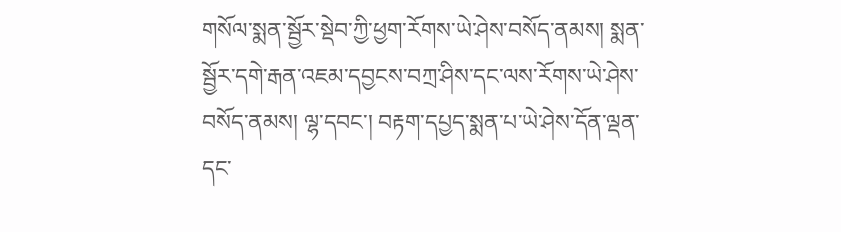གསོལ་སྨན་སྦྱོར་སྡེབ་ཀྱི་ཕྱག་རོགས་ཡེ་ཤེས་བསོད་ནམས། སྨན་སྦྱོར་དགེ་རྒན་འཇམ་དབྱངས་བཀྲ་ཤིས་དང་ལས་རོགས་ཡེ་ཤེས་བསོད་ནམས། ལྷ་དབང་། བརྟག་དཔྱད་སྨན་པ་ཡེ་ཤེས་དོན་ལྡན་དང་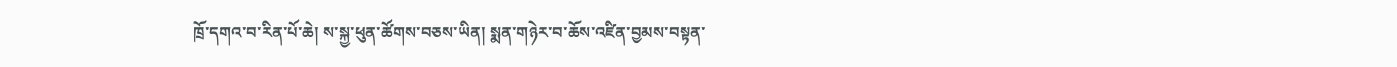ཁྲོ་དགའ་བ་རིན་པོ་ཆེ། ས་སྐྱ་ཕུན་ཚོགས་བཅས་ཡིན། སྨན་གཉེར་བ་ཆོས་འཛིན་བྱམས་བསྟན་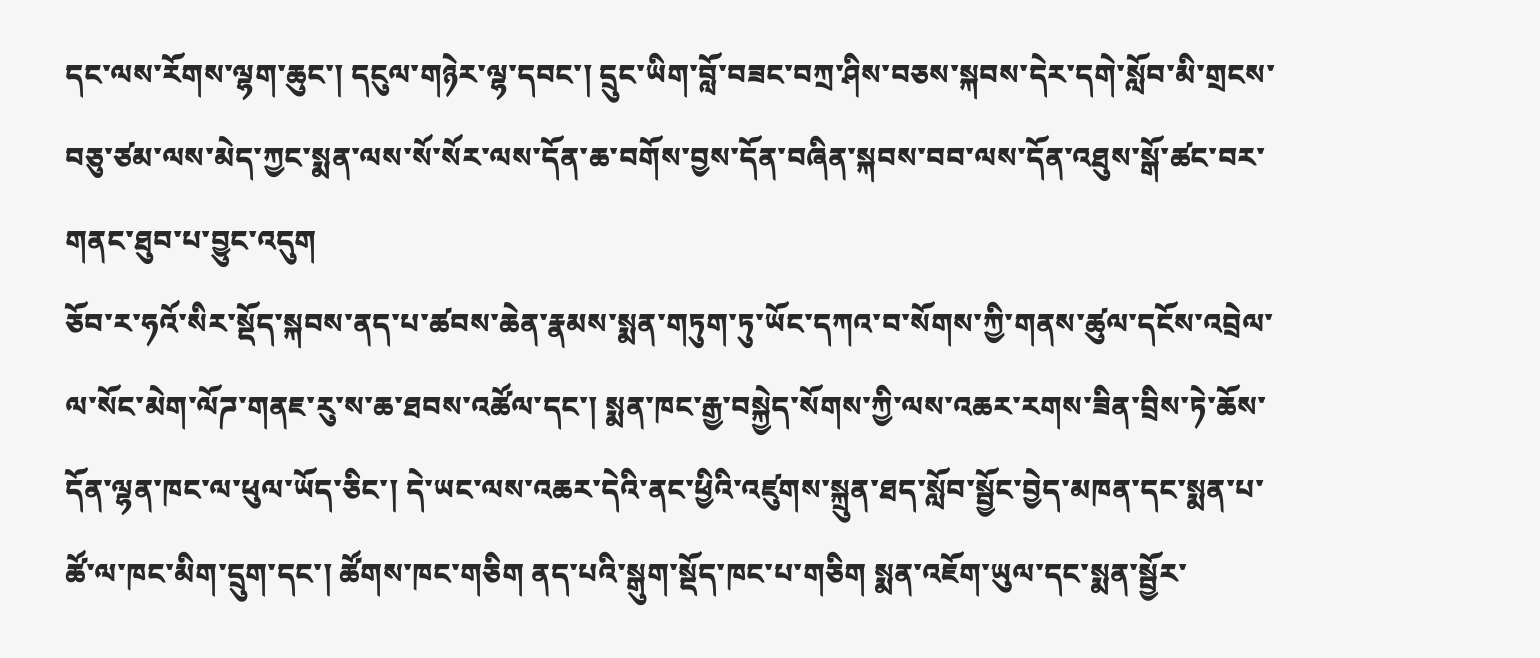དང་ལས་རོགས་ལྷག་ཆུང་། དངུལ་གཉེར་ལྷ་དབང་། དྲུང་ཡིག་བློ་བཟང་བཀྲ་ཤིས་བཅས་སྐབས་དེར་དགེ་སློབ་མི་གྲངས་བཅུ་ཙམ་ལས་མེད་ཀྱང་སྨན་ལས་སོ་སོར་ལས་དོན་ཆ་བགོས་བྱས་དོན་བཞིན་སྐབས་བབ་ལས་དོན་འཐུས་སྒོ་ཚང་བར་གནང་ཐུབ་པ་བྱུང་འདུག
ཅོབ་ར་ཧའོ་སིར་སྡོད་སྐབས་ནད་པ་ཚབས་ཆེན་རྣམས་སྨན་གཏུག་ཏུ་ཡོང་དཀའ་བ་སོགས་ཀྱི་གནས་ཚུལ་དངོས་འབྲེལ་ལ་སོང་མེག་ལོཌ་གནཇ་རུ་ས་ཆ་ཐབས་འཚོལ་དང་། སྨན་ཁང་རྒྱ་བསྐྱེད་སོགས་ཀྱི་ལས་འཆར་རགས་ཟིན་བྲིས་ཏེ་ཆོས་དོན་ལྷན་ཁང་ལ་ཕུལ་ཡོད་ཅིང་། དེ་ཡང་ལས་འཆར་དེའི་ནང་ཕྱིའི་འཛུགས་སྐྲུན་ཐད་སློབ་སྦྱོང་བྱེད་མཁན་དང་སྨན་པ་ཚོ་ལ་ཁང་མིག་དྲུག་དང་། ཚོགས་ཁང་གཅིག ནད་པའི་སྒུག་སྡོད་ཁང་པ་གཅིག སྨན་འཇོག་ཡུལ་དང་སྨན་སྦྱོར་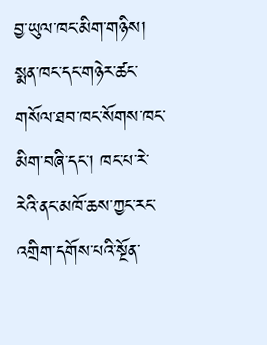བྱ་ཡུལ་ཁང་མིག་གཉིས། སྨན་ཁང་དང་གཉེར་ཚང་གསོལ་ཐབ་ཁང་སོགས་ཁང་མིག་བཞི་དང་། ཁང་པ་རེ་རེའི་ནང་མཁོ་ཆས་ཀྱང་རང་འགྲིག་དགོས་པའི་སྔོན་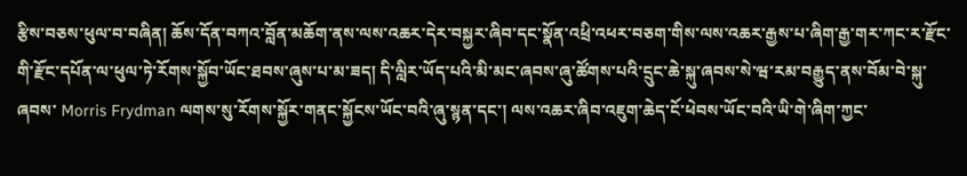རྩིས་བཅས་ཕུལ་བ་བཞིན། ཆོས་དོན་བཀའ་བློན་མཆོག་ནས་ལས་འཆར་དེར་བསྐྱར་ཞིབ་དང་སྣོན་འཕྲི་འཕར་བཅག་གིས་ལས་འཆར་རྒྱས་པ་ཞིག་རྒྱ་གར་ཀང་ར་རྫོང་གི་རྫོང་དཔོན་ལ་ཕུལ་ཏེ་རོགས་སྐྱོབ་ཡོང་ཐབས་ཞུས་པ་མ་ཟད། དི་ལླིར་ཡོད་པའི་མི་མང་ཞབས་ཞུ་ཚོགས་པའི་དྲུང་ཆེ་སྐུ་ཞབས་སེ་ཝ་རམ་བརྒྱུད་ནས་བོམ་བེ་སྐུ་ཞབས་ Morris Frydman ལགས་སུ་རོགས་སྐྱོར་གནང་སྐྱོངས་ཡོང་བའི་ཞུ་སྙན་དང་། ལས་འཆར་ཞིབ་འཇུག་ཆེད་ངོ་ཕེབས་ཡོང་བའི་ཡི་གེ་ཞིག་ཀྱང་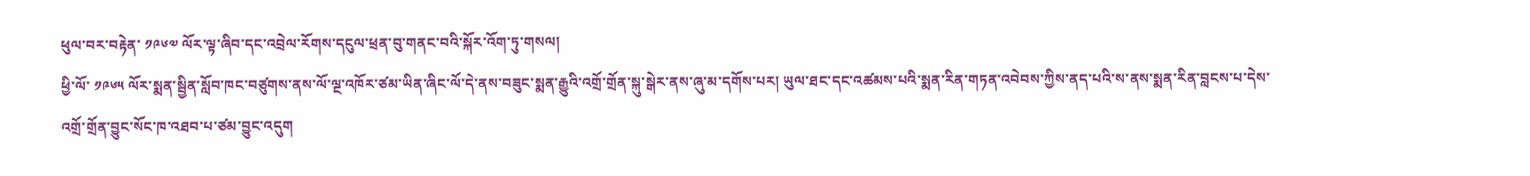ཕུལ་བར་བརྟེན་ ༡༩༦༧ ལོར་ལྟ་ཞིབ་དང་འབྲེལ་རོགས་དངུལ་ཕྲན་བུ་གནང་བའི་སྐོར་འོག་ཏུ་གསལ།
ཕྱི་ལོ་ ༡༩༦༥ ལོར་སྨན་སྦྱིན་སློབ་ཁང་བཙུགས་ནས་ལོ་ལྔ་འཁོར་ཙམ་ཡིན་ཞིང་ལོ་དེ་ནས་བཟུང་སྨན་རྒྱུའི་འགྲོ་གྲོན་སྐུ་སྒེར་ནས་ཞུ་མ་དགོས་པར། ཡུལ་ཐང་དང་འཚམས་པའི་སྨན་རིན་གཏན་འབེབས་ཀྱིས་ནད་པའི་ས་ནས་སྨན་རིན་བླངས་པ་དེས་འགྲོ་གྲོན་བྱུང་སོང་ཁ་འཐབ་པ་ཙམ་བྱུང་འདུག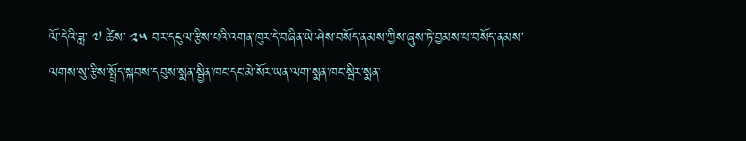ལོ་དེའི་ཟླ་ ༧ ཚེས་ ༢༥ བར་དངུལ་རྩིས་པའི་འགན་ཁུར་དེ་བཞིན་ཡེ་ཤེས་བསོད་ནམས་ཀྱིས་ཞུས་ཏེ་བྱམས་པ་བསོད་ནམས་ལགས་སུ་རྩིས་སྤྲོད་སྐབས་དབུས་སྨན་སྦྱིན་ཁང་དང་མེ་སོར་ཡན་ལག་སྨན་ཁང་སྦིར་སྨན་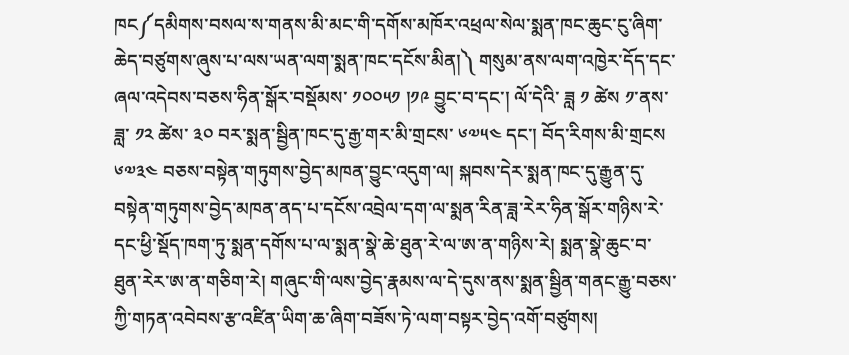ཁང༼དམིགས་བསལ་ས་གནས་མི་མང་གི་དགོས་མཁོར་འཕྲལ་སེལ་སྨན་ཁང་ཆུང་ངུ་ཞིག་ཆེད་བཙུགས་ཞུས་པ་ལས་ཡན་ལག་སྨན་ཁང་དངོས་མིན།༽ གསུམ་ནས་ལག་འཁྱེར་དོད་དང་ཞལ་འདེབས་བཅས་ཧིན་སྒོར་བསྡོམས་ ༡༠༠༥༡ །༡༩ བྱུང་བ་དང་། ལོ་དེའི་ ཟླ ༡ ཚེས ༡་ནས་ཟླ་ ༡༢ ཚེས་ ༣༠ བར་སྨན་སྦྱིན་ཁང་དུ་རྒྱ་གར་མི་གྲངས་ ༦༧༥༤ དང་། བོད་རིགས་མི་གྲངས ༦༧༣༤ བཅས་བསྟེན་གཏུགས་བྱེད་མཁན་བྱུང་འདུག་ལ། སྐབས་དེར་སྨན་ཁང་དུ་རྒྱུན་དུ་བསྟེན་གཏུགས་བྱེད་མཁན་ནད་པ་དངོས་འབྲེལ་དག་ལ་སྨན་རིན་ཟླ་རེར་ཧིན་སྒོར་གཉིས་རེ་དང་ཕྱི་སྡོད་ཁག་ཏུ་སྨན་དགོས་པ་ལ་སྨན་སྣེ་ཆེ་ཐུན་རེ་ལ་ཨ་ན་གཉིས་རེ། སྨན་སྣེ་ཆུང་བ་ཐུན་རེར་ཨ་ན་གཅིག་རེ། གཞུང་གི་ལས་བྱེད་རྣམས་ལ་དེ་དུས་ནས་སྨན་སྦྱིན་གནང་རྒྱུ་བཅས་ཀྱི་གཏན་འབེབས་རྩ་འཛིན་ཡིག་ཆ་ཞིག་བཟོས་ཏེ་ལག་བསྟར་བྱེད་འགོ་བཙུགས།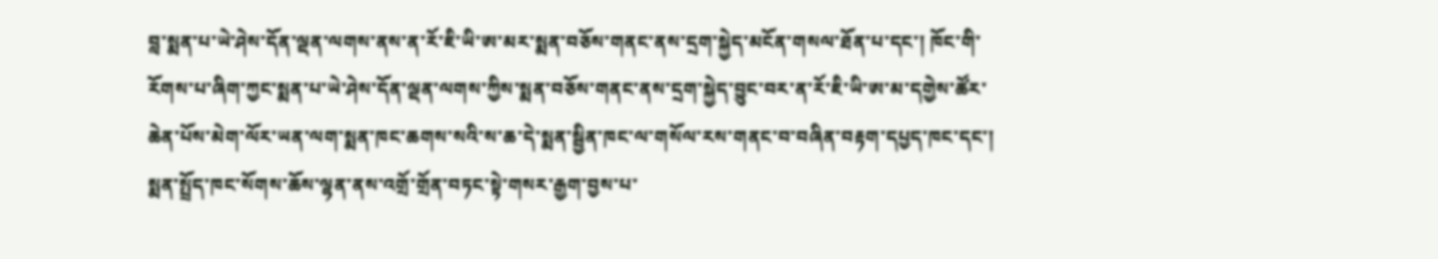བླ་སྨན་པ་ཡེ་ཤེས་དོན་ལྡན་ལགས་ནས་ན་རོ་ཇི་ཡི་ཨ་མར་སྨན་བཅོས་གནང་ནས་དྲག་སྐྱེད་མངོན་གསལ་ཐོན་པ་དང་། ཁོང་གི་རོགས་པ་ཞིག་ཀྱང་སྨན་པ་ཡེ་ཤེས་དོན་ལྡན་ལགས་ཀྱིས་སྨན་བཅོས་གནང་ནས་དྲག་སྐྱེད་བྱུང་བར་ན་རོ་ཇི་ཡི་ཨ་མ་དགྱེས་ཚོར་ཆེན་པོས་མེག་ལོར་ཡན་ལག་སྨན་ཁང་ཆགས་སའི་ས་ཆ་དེ་སྨན་སྦྱིན་ཁང་ལ་གསོལ་རས་གནང་བ་བཞིན་བརྟག་དཔྱད་ཁང་དང་། སྨན་སྤྲོད་ཁང་སོགས་ཆོས་ལྷན་ནས་འགྲོ་གྲོན་བཏང་སྟེ་གསར་རྒྱག་བྱས་པ་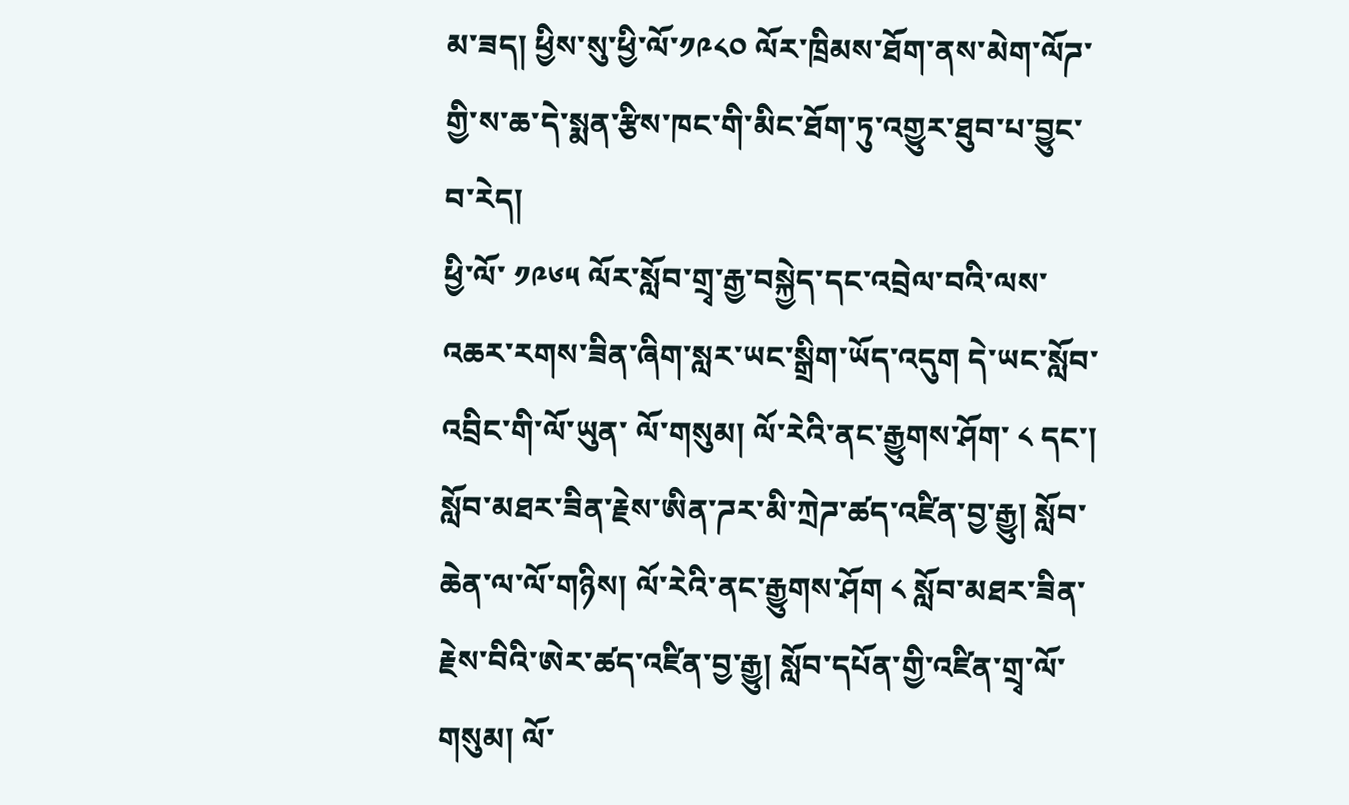མ་ཟད། ཕྱིས་སུ་ཕྱི་ལོ་༡༩༨༠ ལོར་ཁྲིམས་ཐོག་ནས་མེག་ལོཌ་གྱི་ས་ཆ་དེ་སྨན་རྩིས་ཁང་གི་མིང་ཐོག་ཏུ་འགྱུར་ཐུབ་པ་བྱུང་བ་རེད།
ཕྱི་ལོ་ ༡༩༦༥ ལོར་སློབ་གྲྭ་རྒྱ་བསྐྱེད་དང་འབྲེལ་བའི་ལས་འཆར་རགས་ཟིན་ཞིག་སླར་ཡང་སྒྲིག་ཡོད་འདུག དེ་ཡང་སློབ་འབྲིང་གི་ལོ་ཡུན་ ལོ་གསུམ། ལོ་རེའི་ནང་རྒྱུགས་ཤོག་ ༨ དང་། སློབ་མཐར་ཟིན་རྗེས་ཨིན་ཌར་མི་ཀྲེཌ་ཚད་འཛིན་བྱ་རྒྱུ། སློབ་ཆེན་ལ་ལོ་གཉིས། ལོ་རེའི་ནང་རྒྱུགས་ཤོག ༨ སློབ་མཐར་ཟིན་རྗེས་བིའི་ཨེར་ཚད་འཛིན་བྱ་རྒྱུ། སློབ་དཔོན་གྱི་འཛིན་གྲྭ་ལོ་གསུམ། ལོ་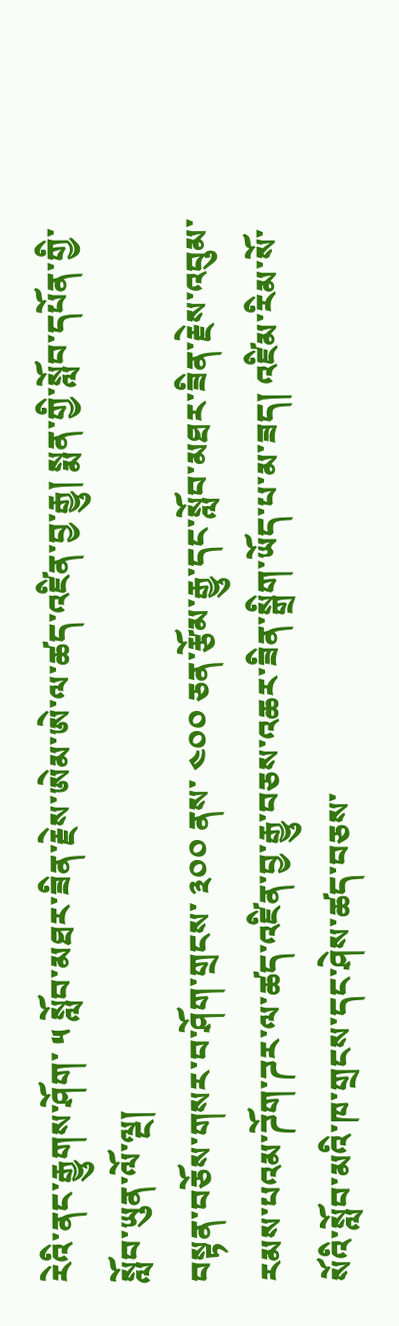རེའི་ནང་རྒྱུགས་ཤོག་ ༥ སློབ་མཐར་ཟིན་རྗེས་ཨེམ་ཨེ་ལ་ཚད་འཛིན་བྱ་རྒྱུ། སྨན་གྱི་སློབ་དཔོན་གྱི་སློབ་ཡུན་ལོ་ལྔ།
བསྟན་བཅོས་གསར་བ་ཤོག་གྲངས་ ༣༠༠ ནས་ ༤༠༠ ཅན་རྩོམ་རྒྱུ་དང་སློབ་མཐར་ཟིན་རྗེས་འབུམ་རམས་པའམ་ཌོག་ཌར་ལ་ཚད་འཛིན་བྱ་རྒྱུ་བཅས་འཆར་ཟིན་སྒྲིག་ཡོད་པ་མ་ཟད། འཛིམ་རིམ་སོ་སོའི་སློབ་མའི་ཁ་གྲངས་དང་ཤེས་ཚད་བཅས་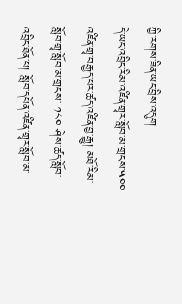ཀྱི་རགས་ཟིན་ཡང་བྲིས་འདུག
དེ་ཡང་འབྲིང་རིམ་འཛིན་གྲྭར་སློབ་མ་གྲངས་༥༠༠ འཛིན་གྲྭ་བརྒྱད་པར་ཚད་འཛིན་བྱ་རྒྱུ། མཐོ་རིམ་སློབ་གྲྭ་སློབ་མ་གྲངས་ ༡༨༠ ཤེས་ཚད་སློབ་འབྲིང་ཐོན་པ། སློབ་དཔོན་འཛིན་གྲྭར་སློབ་མ་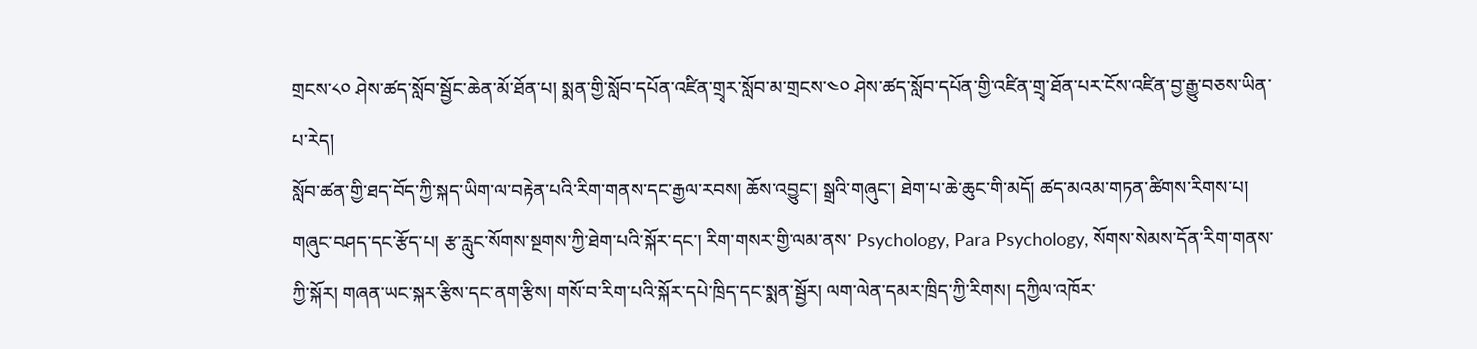གྲངས་༨༠ ཤེས་ཚད་སློབ་སྦྱོང་ཆེན་མོ་ཐོན་པ། སྨན་གྱི་སློབ་དཔོན་འཛིན་གྲྭར་སློབ་མ་གྲངས་༤༠ ཤེས་ཚད་སློབ་དཔོན་གྱི་འཛིན་གྲྭ་ཐོན་པར་ངོས་འཛིན་བྱ་རྒྱུ་བཅས་ཡིན་པ་རེད།
སློབ་ཚན་གྱི་ཐད་བོད་ཀྱི་སྐད་ཡིག་ལ་བརྟེན་པའི་རིག་གནས་དང་རྒྱལ་རབས། ཆོས་འབྱུང་། སྒྲའི་གཞུང་། ཐེག་པ་ཆེ་ཆུང་གི་མདོ། ཚད་མའམ་གཏན་ཚིགས་རིགས་པ། གཞུང་བཤད་དང་རྩོད་པ། རྩ་རླུང་སོགས་སྔགས་ཀྱི་ཐེག་པའི་སྐོར་དང་། རིག་གསར་གྱི་ལམ་ནས་ Psychology, Para Psychology, སོགས་སེམས་དོན་རིག་གནས་ཀྱི་སྐོར། གཞན་ཡང་སྐར་རྩིས་དང་ནག་རྩིས། གསོ་བ་རིག་པའི་སྐོར་དཔེ་ཁྲིད་དང་སྨན་སྦྱོར། ལག་ལེན་དམར་ཁྲིད་ཀྱི་རིགས། དཀྱིལ་འཁོར་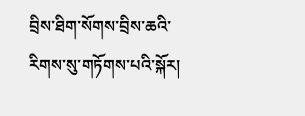བྲིས་ཐིག་སོགས་བྲིས་ཆའི་རིགས་སུ་གཏོགས་པའི་སྐོར།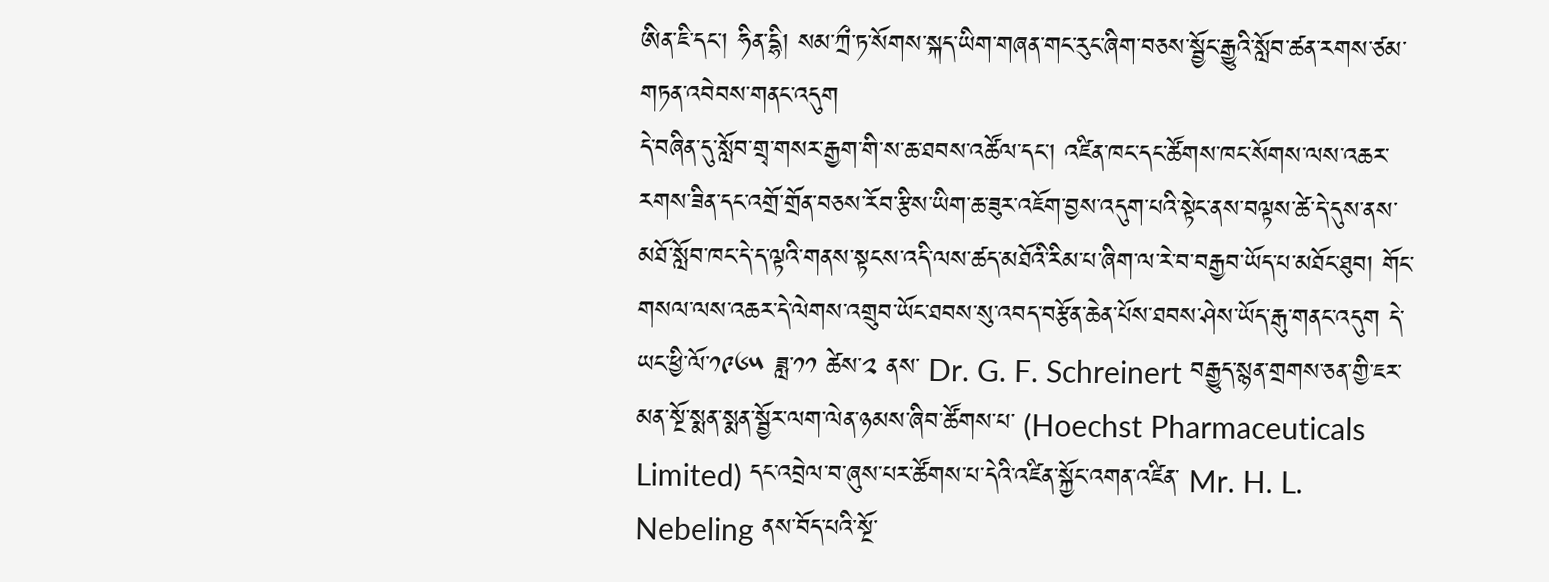ཨིན་ཇི་དང་། ཧིན་དྷི། སམ་ཀྲྀ་ཏ་སོགས་སྐད་ཡིག་གཞན་གང་རུང་ཞིག་བཅས་སྦྱོང་རྒྱུའི་སློབ་ཚན་རགས་ཙམ་གཏན་འབེབས་གནང་འདུག
དེ་བཞིན་དུ་སློབ་གྲྭ་གསར་རྒྱག་གི་ས་ཆ་ཐབས་འཚོལ་དང་། འཛིན་ཁང་དང་ཚོགས་ཁང་སོགས་ལས་འཆར་རགས་ཟིན་དང་འགྲོ་གྲོན་བཅས་རོབ་རྩིས་ཡིག་ཆ་ཟུར་འཇོག་བྱས་འདུག་པའི་སྟེང་ནས་བལྟས་ཚེ་དེ་དུས་ནས་མཐོ་སློབ་ཁང་དེ་ད་ལྟའི་གནས་སྟངས་འདི་ལས་ཚད་མཐོའི་རིམ་པ་ཞིག་ལ་རེ་བ་བརྒྱབ་ཡོད་པ་མཐོང་ཐུབ། གོང་གསལ་ལས་འཆར་དེ་ལེགས་འགྲུབ་ཡོང་ཐབས་སུ་འབད་བརྩོན་ཆེན་པོས་ཐབས་ཤེས་ཡོད་རྒུ་གནང་འདུག དེ་ཡང་ཕྱི་ལོ་༡༩༦༥ ཟླ་༡༡ ཚེས་༢ ནས་ Dr. G. F. Schreinert བརྒྱུད་སྙན་གྲགས་ཅན་གྱི་ཇར་མན་སྔོ་སྨན་སྨན་སྦྱོར་ལག་ལེན་ཉམས་ཞིབ་ཚོགས་པ་ (Hoechst Pharmaceuticals Limited) དང་འབྲེལ་བ་ཞུས་པར་ཚོགས་པ་དེའི་འཛིན་སྐྱོང་འགན་འཛིན་ Mr. H. L. Nebeling ནས་བོད་པའི་སྔོ་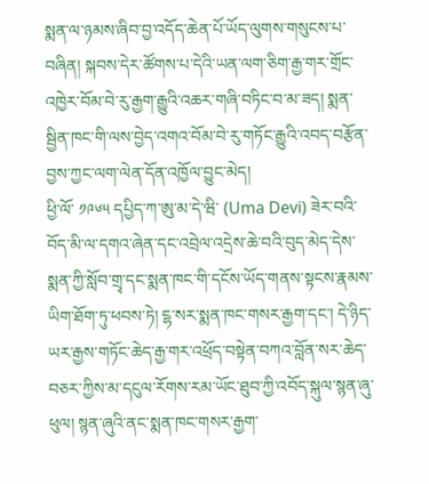སྨན་ལ་ཉམས་ཞིབ་བྱ་འདོད་ཆེན་པོ་ཡོད་ལུགས་གསུངས་པ་བཞིན། སྐབས་དེར་ཚོགས་པ་དེའི་ཡན་ལག་ཅིག་རྒྱ་གར་གྲོང་འཁྱེར་བོམ་བེ་རུ་རྒྱག་རྒྱུའི་འཆར་གཞི་བཏིང་བ་མ་ཟད། སྨན་སྦྱིན་ཁང་གི་ལས་བྱེད་འགའ་བོམ་བེ་རུ་གཏོང་རྒྱུའི་འབད་བརྩོན་བྱས་ཀྱང་ལག་ལེན་དོན་འཁྱོལ་བྱུང་མེད།
ཕྱི་ལོ་ ༡༩༦༥ དཔྱིད་ཀ་ཨུ་མ་དེ་ཝི་ (Uma Devi) ཟེར་བའི་བོད་མི་ལ་དགའ་ཞེན་དང་འབྲེལ་འདྲེས་ཆེ་བའི་བུད་མེད་དེས་སྨན་ཀྱི་སློབ་གྲྭ་དང་སྨན་ཁང་གི་དངོས་ཡོད་གནས་སྟངས་རྣམས་ཡིག་ཐོག་ཏུ་ཕབས་ཏེ། ངྷ་སར་སྨན་ཁང་གསར་རྒྱག་དང་། དེ་ཉིད་ཡར་རྒྱས་གཏོང་ཆེད་རྒྱ་གར་འཕྲོད་བསྟེན་བཀའ་བློན་སར་ཆེད་བཅར་ཀྱིས་མ་དངུལ་རོགས་རམ་ཡོང་ཐུབ་ཀྱི་འབོད་སྐུལ་སྙན་ཞུ་ཕུལ། སྙན་ཞུའི་ནང་སྨན་ཁང་གསར་རྒྱག་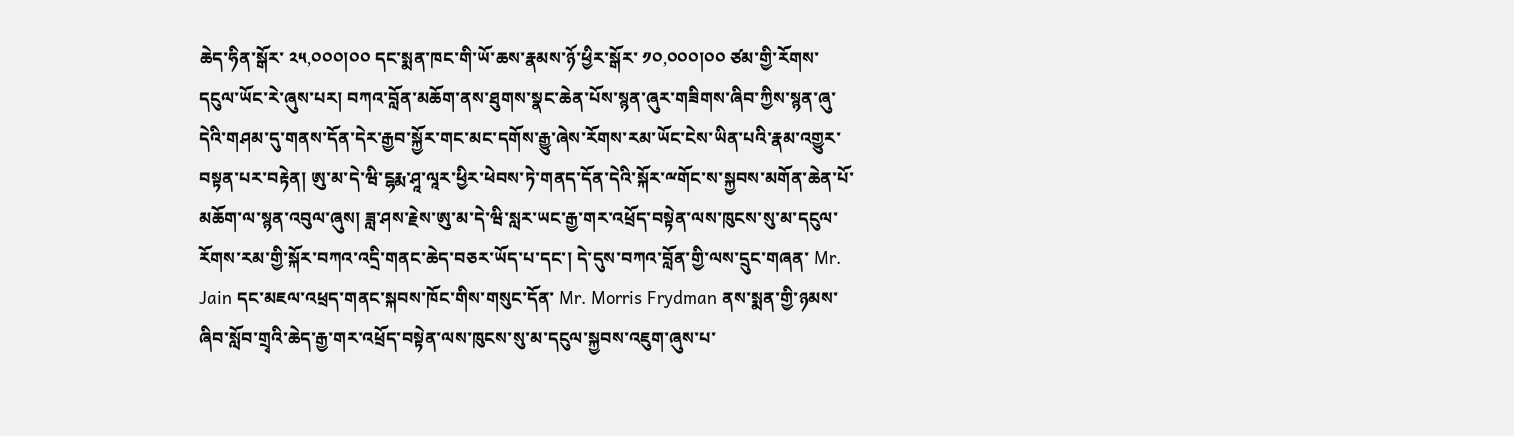ཆེད་ཧིན་སྒོར་ ༢༥,༠༠༠།༠༠ དང་སྨན་ཁང་གི་ཡོ་ཆས་རྣམས་ཉོ་ཕྱིར་སྒོར་ ༡༠,༠༠༠།༠༠ ཙམ་གྱི་རོགས་དངུལ་ཡོང་རེ་ཞུས་པར། བཀའ་བློན་མཆོག་ནས་ཐུགས་སྣང་ཆེན་པོས་སྙན་ཞུར་གཟིགས་ཞིབ་ཀྱིས་སྙན་ཞུ་དེའི་གཤམ་དུ་གནས་དོན་དེར་རྒྱབ་སྐྱོར་གང་མང་དགོས་རྒྱུ་ཞེས་རོགས་རམ་ཡོང་ངེས་ཡིན་པའི་རྣམ་འགྱུར་བསྟན་པར་བརྟེན། ཨུ་མ་དེ་ཝི་ངྷརྨ་ཤཱ་ལཱར་ཕྱིར་ཕེབས་ཏེ་གནད་དོན་དེའི་སྐོར་ྋགོང་ས་སྐྱབས་མགོན་ཆེན་པོ་མཆོག་ལ་སྙན་འབུལ་ཞུས། ཟླ་ཤས་རྗེས་ཨུ་མ་དེ་ཝི་སླར་ཡང་རྒྱ་གར་འཕྲོད་བསྟེན་ལས་ཁུངས་སུ་མ་དངུལ་རོགས་རམ་གྱི་སྐོར་བཀའ་འདྲི་གནང་ཆེད་བཅར་ཡོད་པ་དང་། དེ་དུས་བཀའ་བློན་གྱི་ལས་དྲུང་གཞན་ Mr. Jain དང་མཇལ་འཕྲད་གནང་སྐབས་ཁོང་གིས་གསུང་དོན་ Mr. Morris Frydman ནས་སྨན་གྱི་ཉམས་ཞིབ་སློབ་གྲྭའི་ཆེད་རྒྱ་གར་འཕྲོད་བསྟེན་ལས་ཁུངས་སུ་མ་དངུལ་སྐྱབས་འཇུག་ཞུས་པ་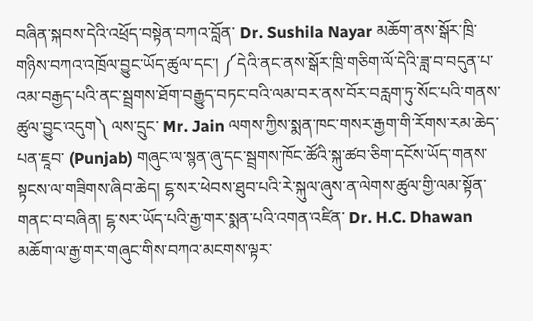བཞིན་སྐབས་དེའི་འཕྲོད་བསྟེན་བཀའ་བློན་ Dr. Sushila Nayar མཆོག་ནས་སྒོར་ཁྲི་གཉིས་བཀའ་འཁྲོལ་བྱུང་ཡོད་ཚུལ་དང་། ༼དེའི་ནང་ནས་སྒོར་ཁྲི་གཅིག་ལོ་དེའི་ཟླ་བ་བདུན་པ་འམ་བརྒྱད་པའི་ནང་སྦྲགས་ཐོག་བརྒྱུད་བཏང་བའི་ལམ་བར་ནས་བོར་བརླག་ཏུ་སོང་པའི་གནས་ཚུལ་བྱུང་འདུག༽ ལས་དྲུང་ Mr. Jain ལགས་ཀྱིས་སྨན་ཁང་གསར་རྒྱག་གི་རོགས་རམ་ཆེད་པན་ཇཱབ་ (Punjab) གཞུང་ལ་སྙན་ཞུ་དང་སྦྲགས་ཁོང་ཚོའི་སྐུ་ཚབ་ཅིག་དངོས་ཡོད་གནས་སྟངས་ལ་གཟིགས་ཞིབ་ཆེད། ངྷ་སར་ཕེབས་ཐུབ་པའི་རེ་སྐུལ་ཞུས་ན་ལེགས་ཚུལ་གྱི་ལམ་སྟོན་གནང་བ་བཞིན། ངྷ་སར་ཡོད་པའི་རྒྱ་གར་སྨན་པའི་འགན་འཛིན་ Dr. H.C. Dhawan མཆོག་ལ་རྒྱ་གར་གཞུང་གིས་བཀའ་མངགས་ལྟར་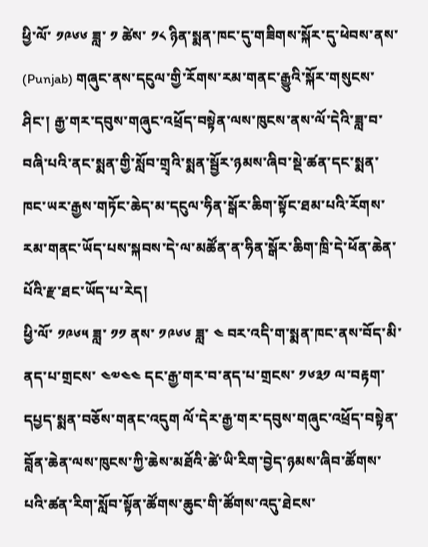ཕྱི་ལོ་ ༡༩༦༦ ཟླ་ ༡ ཚེས་ ༡༨ ཉིན་སྨན་ཁང་དུ་གཟིགས་སྐོར་དུ་ཕེབས་ནས་ (Punjab) གཞུང་ནས་དངུལ་གྱི་རོགས་རམ་གནང་རྒྱུའི་སྐོར་གསུངས་ཤིང་། རྒྱ་གར་དབུས་གཞུང་འཕྲོད་བསྟེན་ལས་ཁུངས་ནས་ལོ་དེའི་ཟླ་བ་བཞི་པའི་ནང་སྨན་གྱི་སློབ་གྲྭའི་སྨན་སྦྱོར་ཉམས་ཞིབ་སྡེ་ཚན་དང་སྨན་ཁང་ཡར་རྒྱས་གཏོང་ཆེད་མ་དངུལ་ཧིན་སྒོར་ཆིག་སྟོང་ཐམ་པའི་རོགས་རམ་གནང་ཡོད་པས་སྐབས་དེ་ལ་མཚོན་ན་ཧིན་སྒོར་ཆིག་ཁྲི་དེ་ཕོན་ཆེན་པོའི་རྫ་ཐང་ཡོད་པ་རེད།
ཕྱི་ལོ་ ༡༩༦༥ ཟླ་ ༡༡ ནས་ ༡༩༦༦ ཟླ་ ༤ བར་འདི་ག་སྨན་ཁང་ནས་བོད་མི་ནད་པ་གྲངས་ ༤༧༤༤ དང་རྒྱ་གར་བ་ནད་པ་གྲངས་ ༡༦༣༡ ལ་བརྟག་དཔྱད་སྨན་བཅོས་གནང་འདུག ལོ་དེར་རྒྱ་གར་དབུས་གཞུང་འཕྲོད་བསྟེན་བློན་ཆེན་ལས་ཁུངས་ཀྱི་ཆེས་མཐོའི་ཚེ་ཡི་རིག་བྱེད་ཉམས་ཞིབ་ཚོགས་པའི་ཚན་རིག་སློབ་སྟོན་ཚོགས་ཆུང་གི་ཚོགས་འདུ་ཐེངས་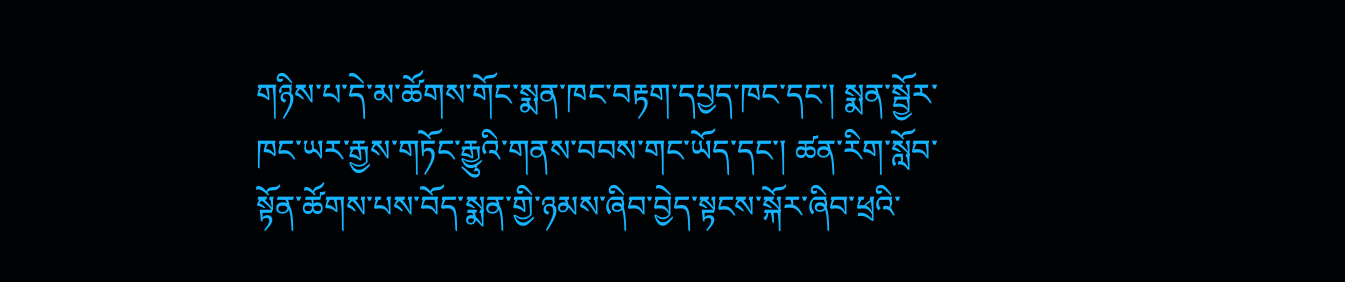གཉིས་པ་དེ་མ་ཚོགས་གོང་སྨན་ཁང་བརྟག་དཔྱད་ཁང་དང་། སྨན་སྦྱོར་ཁང་ཡར་རྒྱས་གཏོང་རྒྱུའི་གནས་བབས་གང་ཡོད་དང་། ཚན་རིག་སློབ་སྟོན་ཚོགས་པས་བོད་སྨན་གྱི་ཉམས་ཞིབ་བྱེད་སྟངས་སྐོར་ཞིབ་ཕྲའི་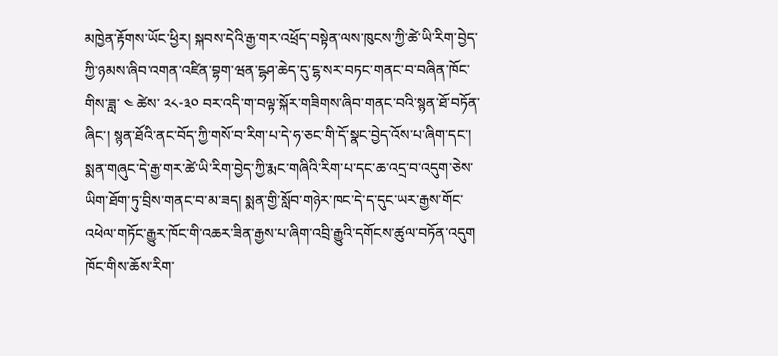མཁྱེན་རྟོགས་ཡོང་ཕྱིར། སྐབས་དེའི་རྒྱ་གར་འཕྲོད་བསྟེན་ལས་ཁུངས་ཀྱི་ཚེ་ཡི་རིག་བྱེད་ཀྱི་ཉམས་ཞིབ་འགན་འཛིན་བྷག་ཝན་ངྷཤ་ཆེད་དུ་ངྷ་སར་བཏང་གནང་བ་བཞིན་ཁོང་གིས་ཟླ་ ༤ ཚེས་ ༢༨-༣༠ བར་འདི་ག་བལྟ་སྐོར་གཟིགས་ཞིབ་གནང་བའི་སྙན་ཐོ་བཏོན་ཞིང་། སྙན་ཐོའི་ནང་བོད་ཀྱི་གསོ་བ་རིག་པ་དེ་ཧ་ཅང་གི་དོ་སྣང་བྱེད་འོས་པ་ཞིག་དང་། སྨན་གཞུང་དེ་རྒྱ་གར་ཚེ་ཡི་རིག་བྱེད་ཀྱི་རྨང་གཞིའི་རིག་པ་དང་ཆ་འདྲ་བ་འདུག་ཅེས་ཡིག་ཐོག་ཏུ་བྲིས་གནང་བ་མ་ཟད། སྨན་གྱི་སློབ་གཉེར་ཁང་དེ་ད་དུང་ཡར་རྒྱས་གོང་འཕེལ་གཏོང་རྒྱུར་ཁོང་གི་འཆར་ཟིན་རྒྱས་པ་ཞིག་འབྲི་རྒྱུའི་དགོངས་ཚུལ་བཏོན་འདུག ཁོང་གིས་ཆོས་རིག་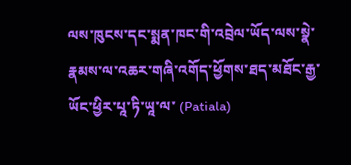ལས་ཁུངས་དང་སྨན་ཁང་གི་འབྲེལ་ཡོད་ལས་སྣེ་རྣམས་ལ་འཆར་གཞི་འགོད་ཕྱོགས་ཐད་མཐོང་རྒྱ་ཡོང་ཕྱིར་པཱ་ཏི་ཡཱ་ལ་ (Patiala)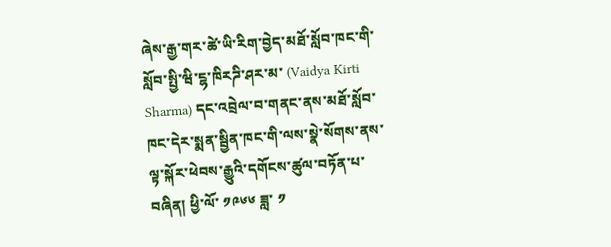ཞེས་རྒྱ་གར་ཚེ་ཡི་རིག་བྱེད་མཐོ་སློབ་ཁང་གི་སློབ་སྤྱི་ཝི་ངྷ་ཁིརཌི་ཤར་མ་ (Vaidya Kirti Sharma) དང་འབྲེལ་བ་གནང་ནས་མཐོ་སློབ་ཁང་དེར་སྨན་སྦྱིན་ཁང་གི་ལས་སྣེ་སོགས་ནས་ལྟ་སྐོར་ཕེབས་རྒྱུའི་དགོངས་ཚུལ་བཏོན་པ་བཞིན། ཕྱི་ལོ་ ༡༩༦༦ ཟླ་ ༡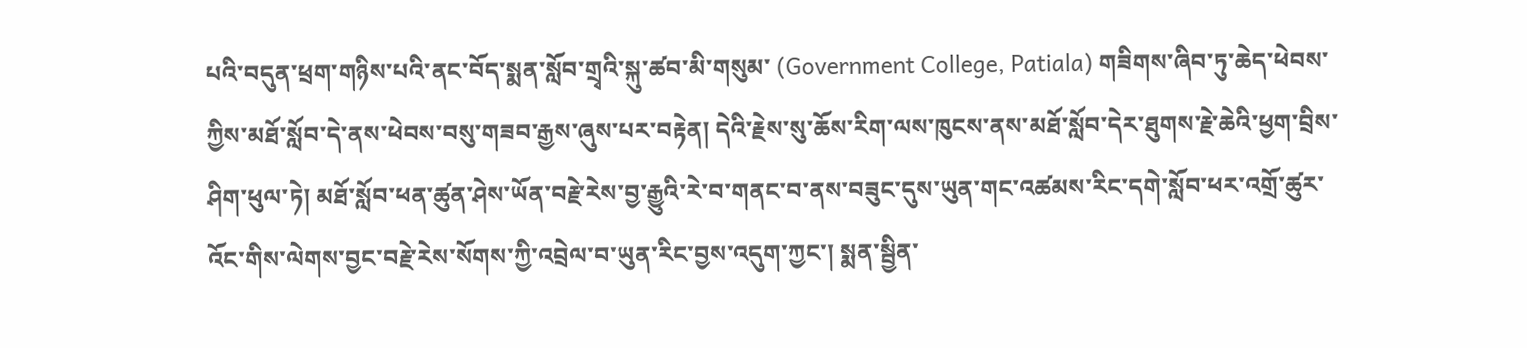པའི་བདུན་ཕྲག་གཉིས་པའི་ནང་བོད་སྨན་སློབ་གྲྭའི་སྐུ་ཚབ་མི་གསུམ་ (Government College, Patiala) གཟིགས་ཞིབ་ཏུ་ཆེད་ཕེབས་ཀྱིས་མཐོ་སློབ་དེ་ནས་ཕེབས་བསུ་གཟབ་རྒྱས་ཞུས་པར་བརྟེན། དེའི་རྗེས་སུ་ཆོས་རིག་ལས་ཁུངས་ནས་མཐོ་སློབ་དེར་ཐུགས་རྗེ་ཆེའི་ཕྱག་བྲིས་ཤིག་ཕུལ་ཏེ། མཐོ་སློབ་ཕན་ཚུན་ཤེས་ཡོན་བརྗེ་རེས་བྱ་རྒྱུའི་རེ་བ་གནང་བ་ནས་བཟུང་དུས་ཡུན་གང་འཚམས་རིང་དགེ་སློབ་ཕར་འགྲོ་ཚུར་འོང་གིས་ལེགས་བྱང་བརྗེ་རེས་སོགས་ཀྱི་འབྲེལ་བ་ཡུན་རིང་བྱས་འདུག་ཀྱང་། སྨན་སྦྱིན་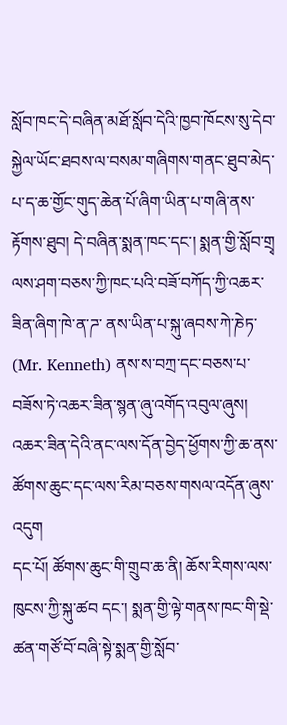སློབ་ཁང་དེ་བཞིན་མཐོ་སློབ་དེའི་ཁྱབ་ཁོངས་སུ་དེབ་སྐྱེལ་ཡོང་ཐབས་ལ་བསམ་གཞིགས་གནང་ཐུབ་མེད་པ་ད་ཆ་གྱོང་གུད་ཆེན་པོ་ཞིག་ཡིན་པ་གཞི་ནས་རྟོགས་ཐུབ། དེ་བཞིན་སྨན་ཁང་དང་། སྨན་གྱི་སློབ་གྲྭ ལས་ཤག་བཅས་ཀྱི་ཁང་པའི་བཟོ་བཀོད་ཀྱི་འཆར་ཟིན་ཞིག་ཁེ་ན་ཌ་ ནས་ཡིན་པ་སྐུ་ཞབས་ཀེ་ཎེཏ་ (Mr. Kenneth) ནས་ས་བཀྲ་དང་བཅས་པ་བཟོས་ཏེ་འཆར་ཟིན་སྙན་ཞུ་འགོད་འབུལ་ཞུས། འཆར་ཟིན་དེའི་ནང་ལས་དོན་བྱེད་ཕྱོགས་ཀྱི་ཆ་ནས་ཚོགས་ཆུང་དང་ལས་རིམ་བཅས་གསལ་འདོན་ཞུས་འདུག
དང་པོ། ཚོགས་ཆུང་གི་གྲུབ་ཆ་ནི། ཆོས་རིགས་ལས་ཁུངས་ཀྱི་སྐུ་ཚབ དང་། སྨན་གྱི་ལྟེ་གནས་ཁང་གི་སྡེ་ཚན་གཙོ་བོ་བཞི་སྟེ་སྨན་གྱི་སློབ་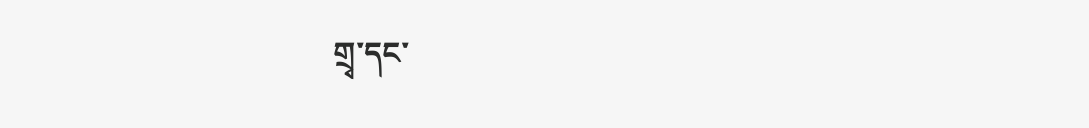གྲྭ་དང་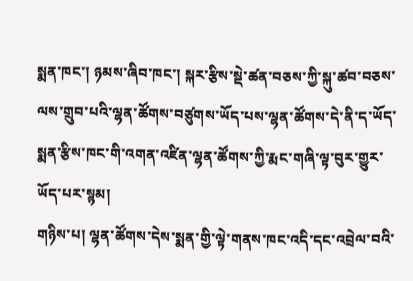སྨན་ཁང་། ཉམས་ཞིབ་ཁང་། སྐར་རྩིས་སྡེ་ཚན་བཅས་ཀྱི་སྐུ་ཚབ་བཅས་ལས་གྲུབ་པའི་ལྷན་ཚོགས་བཙུགས་ཡོད་པས་ལྷན་ཚོགས་དེ་ནི་ད་ཡོད་སྨན་རྩིས་ཁང་གི་འགན་འཛིན་ལྷན་ཚོགས་ཀྱི་རྨང་གཞི་ལྟ་བུར་གྱུར་ཡོད་པར་སྙམ།
གཉིས་པ། ལྷན་ཚོགས་དེས་སྨན་གྱི་ལྟེ་གནས་ཁང་འདི་དང་འབྲེལ་བའི་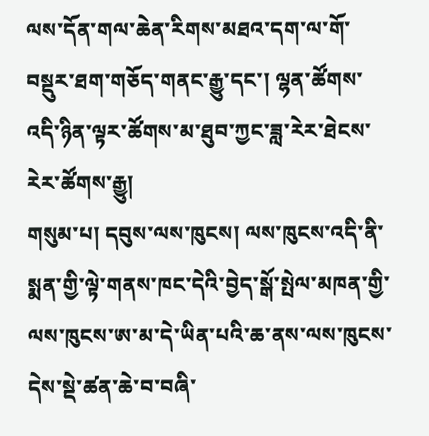ལས་དོན་གལ་ཆེན་རིགས་མཐའ་དག་ལ་གོ་བསྡུར་ཐག་གཅོད་གནང་རྒྱུ་དང་། ལྷན་ཚོགས་འདི་ཉིན་ལྟར་ཚོགས་མ་ཐུབ་ཀྱང་ཟླ་རེར་ཐེངས་རེར་ཚོགས་རྒྱུ།
གསུམ་པ། དབུས་ལས་ཁུངས། ལས་ཁུངས་འདི་ནི་སྨན་གྱི་ལྟེ་གནས་ཁང་དེའི་བྱེད་སྒོ་སྤེལ་མཁན་གྱི་ལས་ཁུངས་ཨ་མ་དེ་ཡིན་པའི་ཆ་ནས་ལས་ཁུངས་དེས་སྡེ་ཚན་ཆེ་བ་བཞི་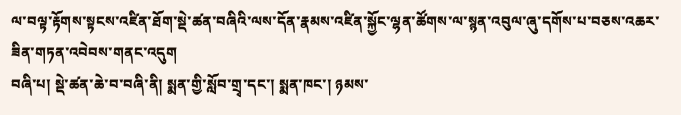ལ་བལྟ་རྟོགས་སྟངས་འཛིན་ཐོག་སྡེ་ཚན་བཞིའི་ལས་དོན་རྣམས་འཛིན་སྐྱོང་ལྷན་ཚོགས་ལ་སྙན་འབུལ་ཞུ་དགོས་པ་བཅས་འཆར་ཟིན་གཏན་འབེབས་གནང་འདུག
བཞི་པ། སྡེ་ཚན་ཆེ་བ་བཞི་ནི། སྨན་གྱི་སློབ་གྲྭ་དང་། སྨན་ཁང་། ཉམས་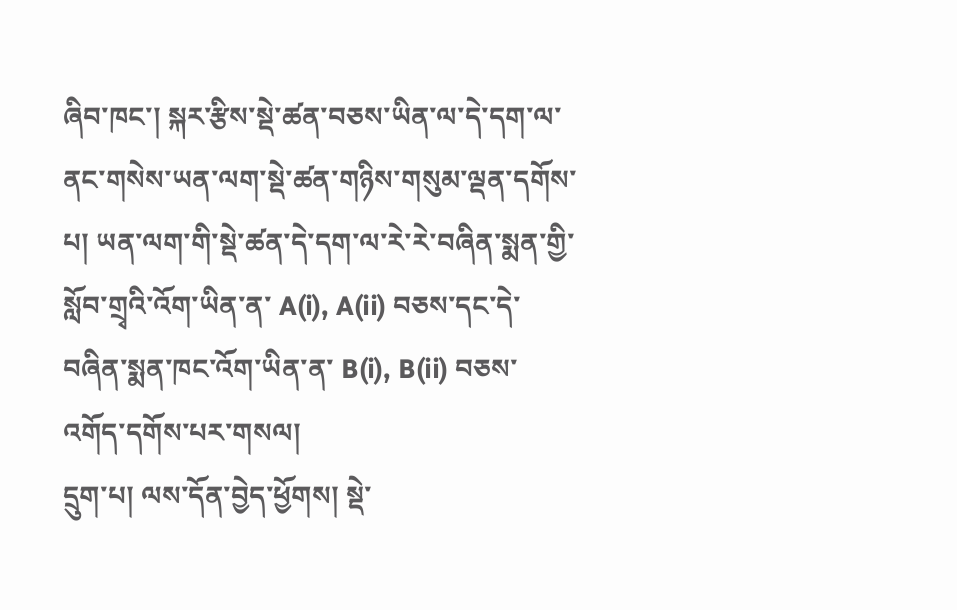ཞིབ་ཁང་། སྐར་རྩིས་སྡེ་ཚན་བཅས་ཡིན་ལ་དེ་དག་ལ་ནང་གསེས་ཡན་ལག་སྡེ་ཚན་གཉིས་གསུམ་ལྡན་དགོས་པ། ཡན་ལག་གི་སྡེ་ཚན་དེ་དག་ལ་རེ་རེ་བཞིན་སྨན་གྱི་སློབ་གྲྭའི་འོག་ཡིན་ན་ A(i), A(ii) བཅས་དང་དེ་བཞིན་སྨན་ཁང་འོག་ཡིན་ན་ B(i), B(ii) བཅས་འགོད་དགོས་པར་གསལ།
དྲུག་པ། ལས་དོན་བྱེད་ཕྱོགས། སྡེ་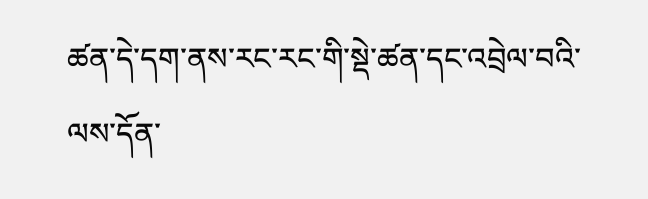ཚན་དེ་དག་ནས་རང་རང་གི་སྡེ་ཚན་དང་འབྲེལ་བའི་ལས་དོན་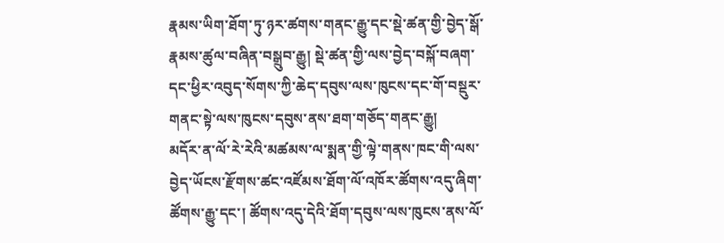རྣམས་ཡིག་ཐོག་ཏུ་ཉར་ཚགས་གནང་རྒྱུ་དང་སྡེ་ཚན་གྱི་བྱེད་སྒོ་རྣམས་ཚུལ་བཞིན་བསྒྲུབ་རྒྱུ། སྡེ་ཚན་གྱི་ལས་བྱེད་བསྐོ་བཞག་དང་ཕྱིར་འབུད་སོགས་ཀྱི་ཆེད་དབུས་ལས་ཁུངས་དང་གོ་བསྡུར་གནང་སྟེ་ལས་ཁུངས་དབུས་ནས་ཐག་གཅོད་གནང་རྒྱུ།
མདོར་ན་ལོ་རེ་རེའི་མཚམས་ལ་སྨན་གྱི་ལྟེ་གནས་ཁང་གི་ལས་བྱེད་ཡོངས་རྫོགས་ཚང་འཛོམས་ཐོག་ལོ་འཁོར་ཚོགས་འདུ་ཞིག་ཚོགས་རྒྱུ་དང་། ཚོགས་འདུ་དེའི་ཐོག་དབུས་ལས་ཁུངས་ནས་ལོ་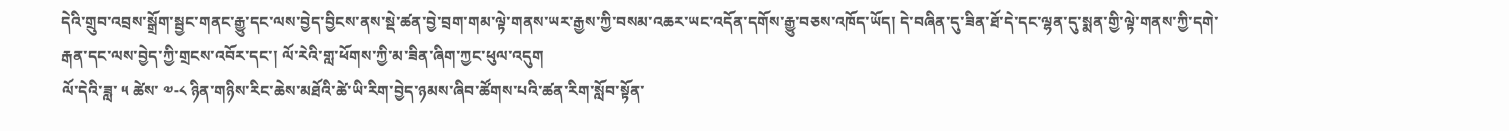དེའི་གྲུབ་འབྲས་སྒྲོག་སྦྱང་གནང་རྒྱུ་དང་ལས་བྱེད་བྱིངས་ནས་སྡེ་ཚན་བྱེ་བྲག་གམ་ལྟེ་གནས་ཡར་རྒྱས་ཀྱི་བསམ་འཆར་ཡང་འདོན་དགོས་རྒྱུ་བཅས་འཁོད་ཡོད། དེ་བཞིན་དུ་ཟིན་ཐོ་དེ་དང་ལྷན་དུ་སྨན་གྱི་ལྟེ་གནས་ཀྱི་དགེ་རྒན་དང་ལས་བྱེད་ཀྱི་གྲངས་འབོར་དང་། ལོ་རེའི་གླ་ཕོགས་ཀྱི་མ་ཟིན་ཞིག་ཀྱང་ཕུལ་འདུག
ལོ་དེའི་ཟླ་ ༥ ཚེས་ ༧-༨ ཉིན་གཉིས་རིང་ཆེས་མཐོའི་ཚེ་ཡི་རིག་བྱེད་ཉམས་ཞིབ་ཚོགས་པའི་ཚན་རིག་སློབ་སྟོན་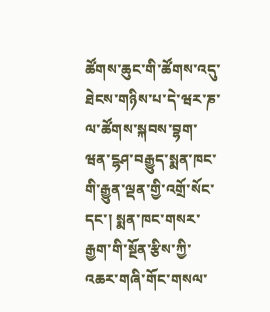ཚོགས་ཆུང་གི་ཚོགས་འདུ་ཐེངས་གཉིས་པ་དེ་ཝར་ཎ་ལ་ཚོགས་སྐབས་བྷག་ཝན་ངྷཤ་བརྒྱུད་སྨན་ཁང་གི་རྒྱུན་ལྡན་གྱི་འགྲོ་སོང་དང་། སྨན་ཁང་གསར་རྒྱག་གི་སྔོན་རྩིས་ཀྱི་འཆར་གཞི་གོང་གསལ་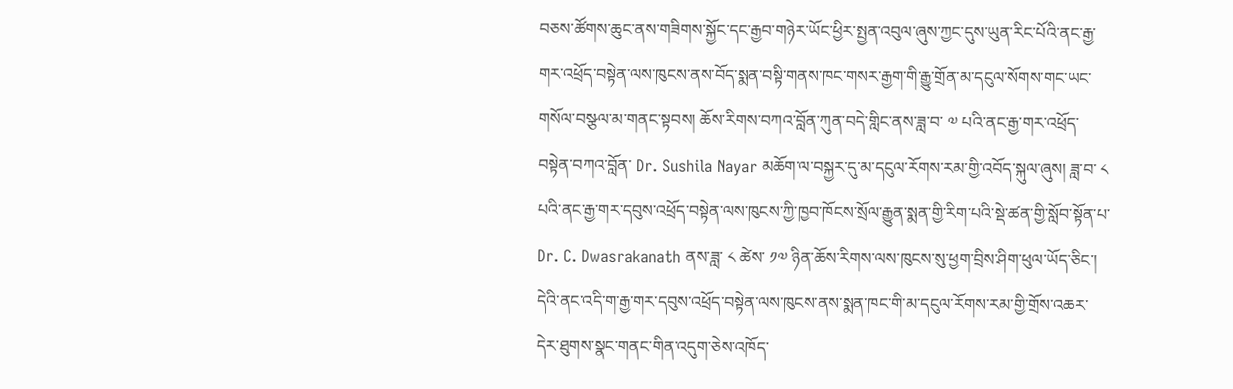བཅས་ཚོགས་ཆུང་ནས་གཟིགས་སྐྱོང་དང་རྒྱབ་གཉེར་ཡོང་ཕྱིར་སྤྱན་འབུལ་ཞུས་ཀྱང་དུས་ཡུན་རིང་པོའི་ནང་རྒྱ་གར་འཕྲོད་བསྟེན་ལས་ཁུངས་ནས་བོད་སྨན་བསྟི་གནས་ཁང་གསར་རྒྱག་གི་རྒྱུ་གྲོན་མ་དངུལ་སོགས་གང་ཡང་གསོལ་བསྩལ་མ་གནང་སྟབས། ཆོས་རིགས་བཀའ་བློན་ཀུན་བདེ་གླིང་ནས་ཟླ་བ་ ༧ པའི་ནང་རྒྱ་གར་འཕྲོད་བསྟེན་བཀའ་བློན་ Dr. Sushila Nayar མཆོག་ལ་བསྐྱར་དུ་མ་དངུལ་རོགས་རམ་གྱི་འབོད་སྐུལ་ཞུས། ཟླ་བ་ ༨ པའི་ནང་རྒྱ་གར་དབུས་འཕྲོད་བསྟེན་ལས་ཁུངས་ཀྱི་ཁྱབ་ཁོངས་སྲོལ་རྒྱུན་སྨན་གྱི་རིག་པའི་སྡེ་ཚན་གྱི་སློབ་སྟོན་པ་ Dr. C. Dwasrakanath ནས་ཟླ་ ༨ ཚེས་ ༡༧ ཉིན་ཆོས་རིགས་ལས་ཁུངས་སུ་ཕྱག་བྲིས་ཤིག་ཕུལ་ཡོད་ཅིང་། དེའི་ནང་འདི་ག་རྒྱ་གར་དབུས་འཕྲོད་བསྟེན་ལས་ཁུངས་ནས་སྨན་ཁང་གི་མ་དངུལ་རོགས་རམ་གྱི་གྲོས་འཆར་དེར་ཐུགས་སྣང་གནང་གིན་འདུག་ཅེས་འཁོད་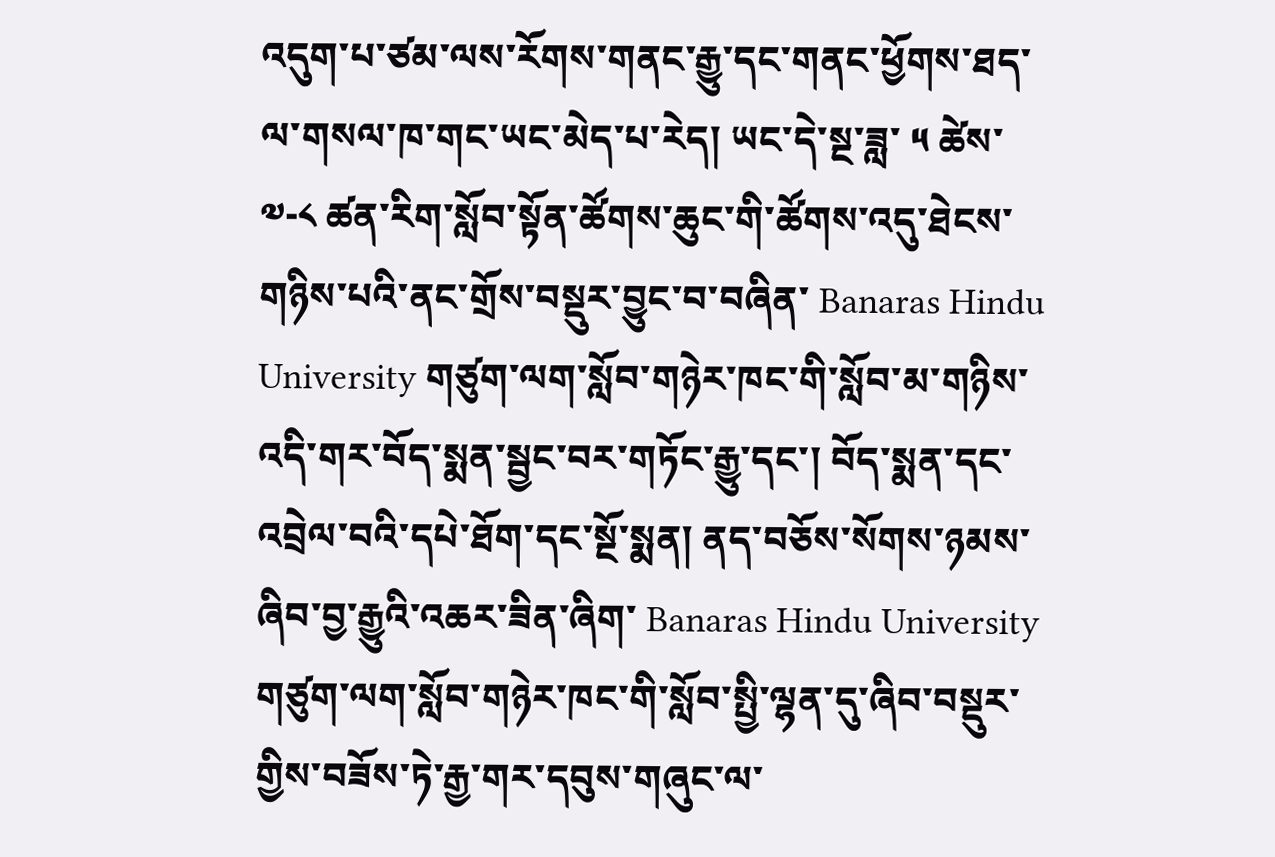འདུག་པ་ཙམ་ལས་རོགས་གནང་རྒྱུ་དང་གནང་ཕྱོགས་ཐད་ལ་གསལ་ཁ་གང་ཡང་མེད་པ་རེད། ཡང་དེ་སྔ་ཟླ་ ༥ ཚེས་ ༧-༨ ཚན་རིག་སློབ་སྟོན་ཚོགས་ཆུང་གི་ཚོགས་འདུ་ཐེངས་གཉིས་པའི་ནང་གྲོས་བསྡུར་བྱུང་བ་བཞིན་ Banaras Hindu University གཙུག་ལག་སློབ་གཉེར་ཁང་གི་སློབ་མ་གཉིས་འདི་གར་བོད་སྨན་སྦྱང་བར་གཏོང་རྒྱུ་དང་། བོད་སྨན་དང་འབྲེལ་བའི་དཔེ་ཐོག་དང་སྔོ་སྨན། ནད་བཅོས་སོགས་ཉམས་ཞིབ་བྱ་རྒྱུའི་འཆར་ཟིན་ཞིག་ Banaras Hindu University གཙུག་ལག་སློབ་གཉེར་ཁང་གི་སློབ་སྤྱི་ལྷན་དུ་ཞིབ་བསྡུར་གྱིས་བཟོས་ཏེ་རྒྱ་གར་དབུས་གཞུང་ལ་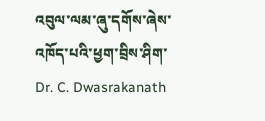འབུལ་ལམ་ཞུ་དགོས་ཞེས་འཁོད་པའི་ཕྱག་བྲིས་ཤིག་ Dr. C. Dwasrakanath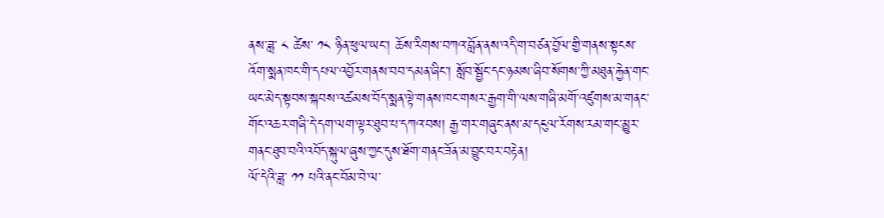ནས་ཟླ་ ༨ ཚེས་ ༡༨ ཉིན་ཕུལ་ཡང་། ཆོས་རིགས་བཀའ་བློན་ནས་འདི་ག་བཙན་བྱོལ་གྱི་གནས་སྟངས་འོག་སྨན་ཁང་གི་དཔལ་འབྱོར་གནས་བབ་དམན་ཞིང་། སློབ་སྦྱོང་དང་ཉམས་ཞིབ་སོགས་ཀྱི་མཐུན་རྐྱེན་གང་ཡང་མེད་སྟབས་སྐབས་འཚམས་བོད་སྨན་ལྟེ་གནས་ཁང་གསར་རྒྱག་གི་ལས་གཞི་མགོ་འཛུགས་མ་གནང་གོང་འཆར་གཞི་དེ་དག་ལག་ལྟར་ཐུབ་པ་དཀའ་བས། རྒྱ་གར་གཞུང་ནས་མ་དངུལ་རོགས་རམ་གང་མྱུར་གནང་ཐུབ་བའི་འབོད་སྐུལ་ཞུས་ཀྱང་དུས་ཐོག་གནང་ཟོན་མ་བྱུང་བར་བརྟེན།
ལོ་དེའི་ཟླ་ ༡༡ པའི་ནང་བོམ་བེ་ལ་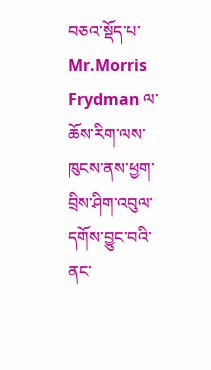བཅའ་སྡོད་པ་ Mr.Morris Frydman ལ་ཆོས་རིག་ལས་ཁུངས་ནས་ཕྱག་བྲིས་ཤིག་འབུལ་དགོས་བྱུང་བའི་ནང་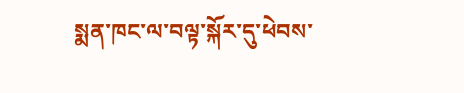སྨན་ཁང་ལ་བལྟ་སྐོར་དུ་ཕེབས་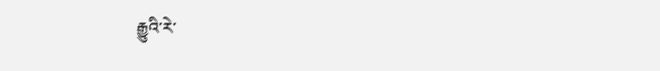རྒྱུའི་རེ་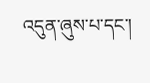འདུན་ཞུས་པ་དང་།